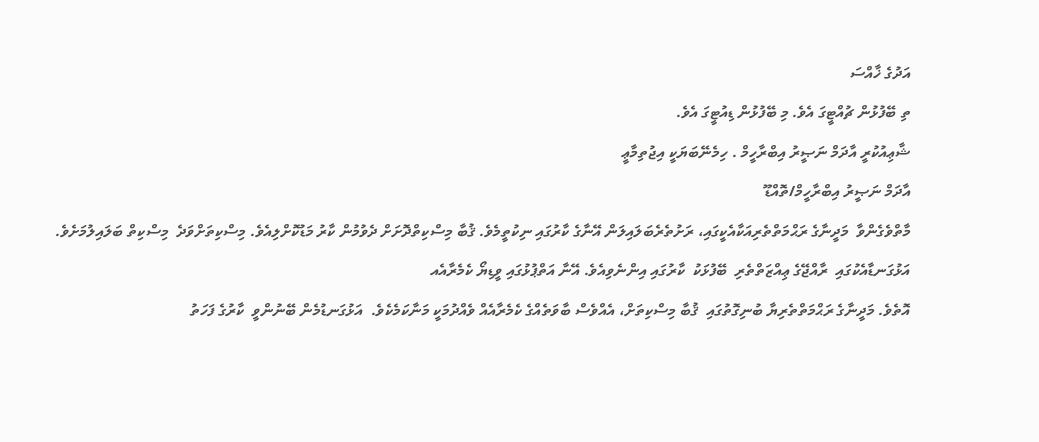އަދުގެ ޚާއްސަ
ތި ބޭފުޅުން ޗުއްޓީގަ އެވެ. މި ބޭފުޅުން ޑިއުޓީގަ އެވެ.
ޝާޢިއުކުރީ އާދަމް ނަޞީރު އިބްރާހީމް . ހިމެނޭބަޔަކީ އިޖުތިމާޢީ
އާދަމް ނަޞީރު އިބްރާހީމް/ތޮއްޑޫ
މާތްވެގެންވާ  މަދީނާގެ ރަޙްމަތްތެރިއަކާއެކީގައި، ރަށުތެރެބަލައިލަން އޭނާގެ ކާރުގައި ނިކުތީމެވެ. ޤުބާ މިސްކިތްދޮށަށް ދެވުމުން ކާރު މަޑުކޮށްލިއެވެ. މިސްކިތަށްވަދެ  މިސްކިތް ބަލައިލުމަށެވެ.
އަޅުގަނޑާއެކުގައި  ރާއްޖޭގެ ޢިއްޒަތްތެރި  ބޭފުޅަކު  ކާރުގައި އިންނެވިއެވެ. އޭނާ އަތްޕުޅުގައި ވީޑިޔޯ ކެމެރާއެއ
އޮތެވެ. މަދީނާގެ ރަޙްމަތްތެރިޔާ ބުނިގޮތުގައި  ޤުބާ މިސްކިތަށް، އެއްވެސް ބާވަތެއްގެ ކެމެރާއެއް ވެއްދުމަކީ މަނާކަމެކެވެ.  އަޅުގަނޑުމެން ބޭނުންވީ  ކާރުގެ ފަހަތު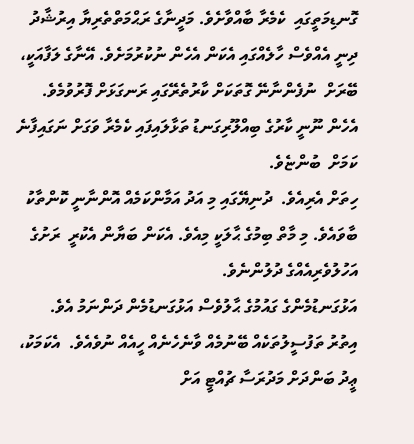ގޮނޑިމަތީގައި  ކެމެރާ ބާއްވާށެވެ. މަދީނާގެ ރަޙްމަތްތެރިޔާ އިރުޝާދު ދިނީ އެއްވެސް ހާލެއްގައި އެކަން އެހެން ނުކުރުމަށެވެ. އޭނާގެ ލަފާއަކީ، ބޭރަށް  ނުފެންނާނޭ ގޮތަކަށް ކާރުތެރޭގައި ރަނގަޅަށް ފޮރުވުމެވެ.  އެހެން ނޫނީ ކާރުގެ ބިއްލޫރިގަނޑު ތަޅާލައިފައި ކެމެރާ ވަގަށް ނަގައިފާނެ ކަމަށް  ބުންޏެވެ.
ހިތަށް އެރިއެވެ.  ދުނިޔޭގައި މި އަދު އަމާންކަމެއް އޮންނާނީ ކޮންތާކު ބާވައެވެ. މި މާތް ބިމުގެ ޙާލަކީ މިއެވެ. އެކަން ބަޔާން އެކުރީ  ރަށުގެ އަހުލުވެރިއެއްގެ ދުލުންނެވެ.
އަޅުގަނޑުމެންގެ ގައުމުގެ ޙާލުވެސް އަޅުގަނޑުމެން ދަންނަމު އެވެ.  އިތުރު ތަފުސީލުތަކެއް ބޭނުމެއް ވާނެހެނެއް ހީއެއް ނުވެއެވެ.  އެކަމަކު، ޢީދު ބަންދަށް މަދުރަސާ ޗުއްޓީ އަށް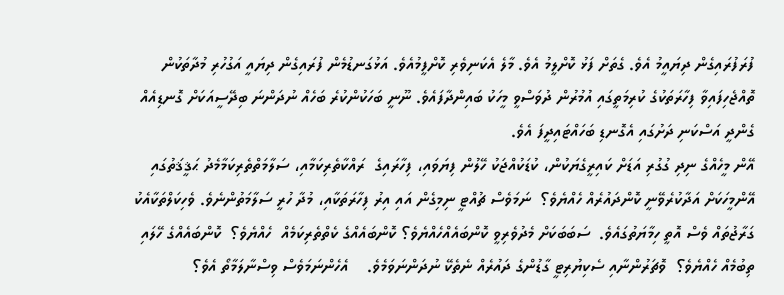ފުރަފުރައިގެން ދިޔައީމު އެވެ. ގެތަށް ފަޅު ކޮށްލީމު އެވެ. މާލެ އެކަނިވެރި ކޮށްފީމުއެވެ. އަޅުގަނޑުމެން ފުރައިގެން ދިޔައީ އަގުހުރި މުދާތަކުން ތޮއްޖެހިފައިވާ ފިހާރަތަކުގެ ކުރިމަތީގައި އުމުރުން ދުވަސްވީ މީހަކު ބައިންދާފައެވެ. ނޫނީ ބަހަކުންކުރެ ބަހެއް ނުދަންނަ ބިދޭސީއަކަށް ގޮނޑިއެއް ގެންދީ އަސްކަނި ދަށުގައި އެގޮނޑި ބަހައްޓައިދީފަ އެވެ.
އޭން މީހެއްގެ ނިދި ގުގުރި އަޑަށް ކައިރީގެޔަކުން، ކުޑަކުއްޖަކު ހޭލުން ފިޔަވައި، ފިހާރައިގެ  ރައްކާތެރިކަމާއި، ސަލާމަތްތެރިކަމާމެދު ޙަޤީޤަތުގައި އޭންމީހަކަށް އަދާކުރެވޭނީ ކޮންދައުރެއް ހެއްޔެވެ؟  ނަމަވެސް ޗުއްޓީ ނިމިގެން އައި އިރު ފިހާރަތަކާއި، މުދާ ހުރީ ސަލާމަތުންނެވެ. ވެހިކަލްތަކާއެކު ގަރާޖުތައް ވެސް އޮތީ ހިމާޔަތުގައެވެ.  ސަބަބަކަށް މެދުވެރިވީ ކޮންބައެއްހެއްޔެވެ؟ ކޮންބައެއްގެ ކެތްތެރިކަމެއް  ހެއްޔެވެ؟  ކޮންބައެއްގެ ހޭލައި ތިބުމެއް ހެއްޔެވެ؟  ވޮޗަރުންނާއި ސެކިޔުރިޓީ ގާޑުންގެ ދައުރެއް ނެތެކޭ ނުދަންނަވަމެވެ.    އެހެންނަމަވެސް ވިސްނާލަމާތޯ އެވެ؟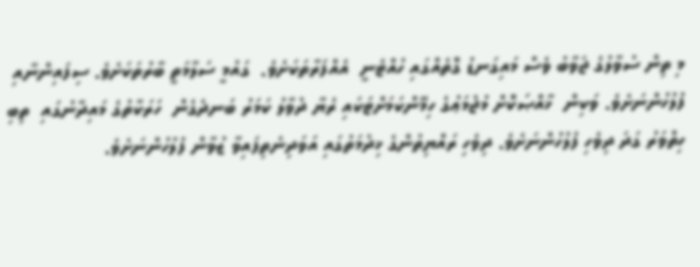މި ތިން ސުވާލުގެ ޖަވާބު ވެސް މައިގަނޑު ގޮތެއްގައި ހުއްޓެނީ  އެއްފަރާތަކަށެވެ.  ގައުމީ ސަލާމަތީ ބާރުތަކަށެވެ. ސިފައިންނާއި ފުލުހުންނަށެވެ. ވަކިން  ޚާއްޞަކޮށް މުޖުމަޢުގެ ހިމޭންކަމަށްޓަކައި ރެޔާ ދުވާލު ކަމަރު ބަނދެގެން  ހަރަކާތުގެ މައިދާނުގައި  ތިބި ހިތްވަރު ގަދަ ދިވެހި ފުލުހުންނަށެވެ. ދިވެހި ރައްޔިތުންގެ ޚިދުމަތުގައި އަވަދިނެތިފައިވާ ޒުވާން ފުލުހުންނަށެވެ.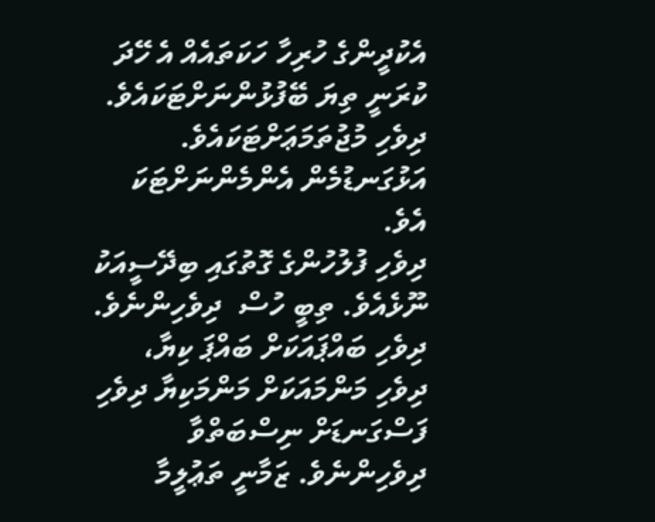އެކުދީންގެ ހުރިހާ ހަކަތައެއް އެ ހޭދަ ކުރަނީ ތިޔަ ބޭފުޅުންނަށްޓަކައެވެ. ދިވެހި މުޖުތަމަޢަށްޓަކައެވެ. އަޅުގަނޑުމެން އެންމެންނަށްޓަކަ އެވެ.
ދިވެހި ފުލުހުންގެ ގޮތުގައި ބިދޭސީއަކު ނޫޅެއެވެ. ތިބީ ހުސް  ދިވެހިންނެވެ.  ދިވެހި ބައްޕައަކަށް ބައްޕަ ކިޔާ، ދިވެހި މަންމައަކަށް މަންމަކިޔާ ދިވެހި ފަސްގަނޑަށް ނިސްބަތްވާ ދިވެހިންނެވެ. ޒަމާނީ ތަޢުލީމާ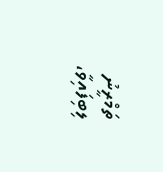ތަމްރީނު ލިބިފައިވާ،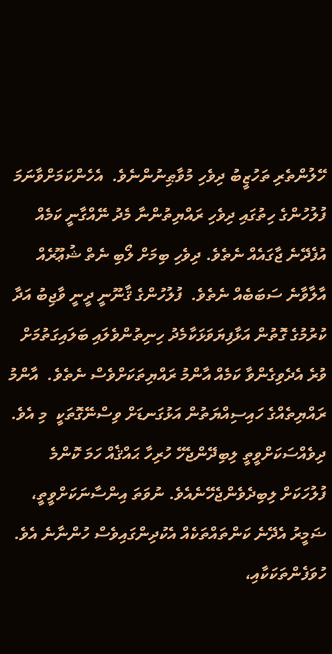ހޭލުންތެރި ތަހުޒީބު ދިވެހި މުވާޠިނުންނެވެ.  އެހެންކަމަށްވާނަމަ ފުލުހުންގެ ހިތުގައި ދިވެހި ރައްޔިތުންނާ މެދު ނޭއްގާނީ ކަމެއް އުފެދޭނެ ޖާގައެއް ނެތެވެ. ދިވެހި ބިމަށް ލޯބި ނެތް ޝުޢޫރެއް އާލާވާނެ ސަބަބެއް ނެތެވެ.  ފުލުހުންގެ ޤާނޫނީ ދީނީ ވާޖިބު އަދާ ކުރުމުގެ ގޮތުން އަޅާފިޔަވަޅަކާމެދު ހިނިތުންވެލައި ބަލައިގަތުމަށް ވުރެ އެދެވިގެންވާ ކަމެއް އާންމު ރައްޔިތަކަށްވެސް ނެތެވެ.  އާންމު ރައްޔިތެއްގެ ހައިސިއްޔަތުން އަޅުގަނޑަށް ވިސްނޭގޮތަކީ  މި އެވެ.
ދިވެއްސަކަށްވީތީ ލިބިދޭންޖެހޭ ހުރިހާ ޙައްޤެއް ހަމަ ކޮންމެ ފުލުހަކަށް ލިބިދެވެންޖެހޭނެއެވެ. ނުވަތަ އިންސާނަކަށްވީތީ، ޟަމީރު އެދޭނެ ކަންތައްތަކެއް އެކުދިންގައިވެސް ހުންނާނެ އެވެ.  ހުވަފެންތަކަކާއި،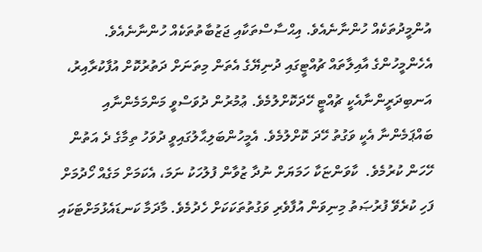އުންމީދުތަކެއް ހުންނާނެއެވެ. އިޙްސާސްތަކާއި ޖަޒުބާތުތަކެއް ހުންނާނެއެވެ.
އެހެންމީހުންގެ އާއިލާތައް ޗުއްޓީގައި ދުނިޔޭގެ އެތަން މިތަނަށް ދަތުރުކޮށް އުފާކުރާއިރު، އަނބިދަރީންނާއެކީ ޗުއްޓީ ހޭދަކޮށްލުމެވެ. ޢުމުރުން ދުވަސްވީ މަންމަމެންނާއި ބައްޕަމެންނާ އެކީ ވަގުތު ހޭދަ ކޮށްލުމެވެ. އެމީހުންބަލިޙާލުގައިވީ ދުވަހު ތިމާގެ ދެ އަތުން ހޭހަން ކުރުމެވެ.  ކާވަންޏަކާ ހަމަޔަށް ނުދާ ޒުވާން ފުލުހަކު ނަމަ، އެކަމަށް މަގެއް ހޯދުމަށް ފަހި ކުރެވޭ ފުރުޞަތު މިނިވަން އުފާވެރި ވަގުތުތަކަކަށް ހެދުމެވެ. މާދަމާ ކަނޑައެޅުމަށްޓަކައި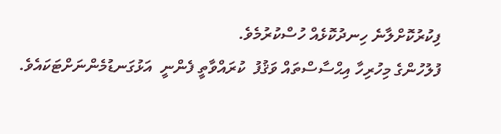ފިކުރުކޮށްލާނެ ހިނދުކޮޅެއް ހުސްކުރުމެވެ.
ފުލުހުންގެ މިހުރިހާ އިޙްސާސްތައް ވަޤުފު  ކުރައްވާތީ ފެންނީ  އަޅުގަނޑުމެންނަށްޓަކައެވެ.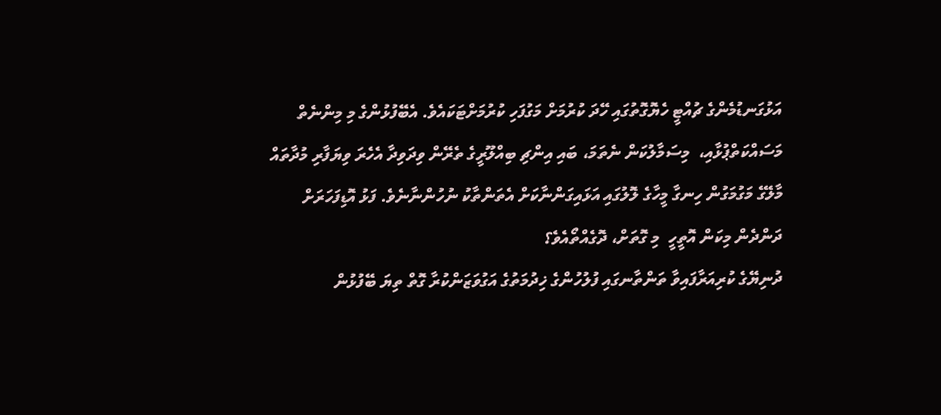އަޅުގަނޑުމެންގެ ޗުއްޓީ ހެޔޮގޮތުގައި ހޭދަ ކުރުމަށް މަގުފަހި ކުރުމަށްޓަކައެވެ. އެބޭފުޅުންގެ މި މިންނެތް މަސައްކަތްޕުޅާއި،  މިސަމާލުކަން ނެތަމަ، ބައި އިންޗި ބިއްލޫރީގެ ތެރޭން ވިދަވިދާ އެހެރަ ވިޔަފާރި މުދާތައް މާލޭގެ މަގުމަގުން ހިނގާ މީހާގެ ލޮލުގައި އަޅައިގަންނާކަށް އެތަންތާކު ނުހުންނާނެވެ. ފަޅު އޮޑިފަހަރަށް ދަންދެން މިކަން އޮތީހީ  މި ގޮތަށް، ދޮގެއްތޯއެވެ؟
ދުނިޔޭގެ ކުރިއަރާފައިވާ ތަންތާނގައި ފުލުހުންގެ ޚިދުމަތުގެ އަގުވަޒަންކުރާ ގޮތް ތިޔަ ބޭފުޅުން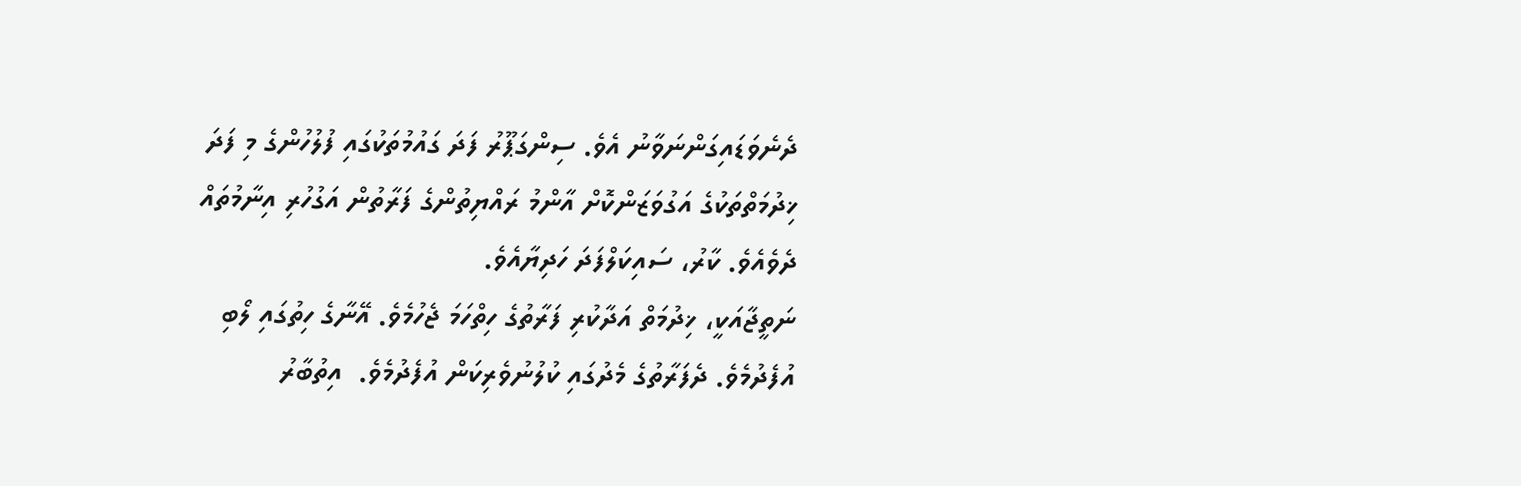ދެނެވަޑައިގަންނަވާނު އެވެ. ސިންގަޕޫރު ފަދަ ގައުމުތަކުގައި ފުލުހުންގެ މި ފަދަ ޚިދުމަތްތަކުގެ އަގުވަޒަންކޮށް އާންމު ރައްޔިތުންގެ ފަރާތުން އަގުހުރި އިނާމުތައް ދެވެއެވެ. ކާރު، ސައިކަލްފަދަ ހަދިޔާއެވެ.
ނަތީޖާއަކީ، ޚިދުމަތް އަދާކުރި ފަރާތުގެ ހިތްހަމަ ޖެހުމެވެ. އޭނާގެ ހިތުގައި ލޯބި އުފެދުމެވެ. ދެފަރާތުގެ މެދުގައި ކުލުނުވެރިކަން އުފެދުމެވެ.  އިތުބާރު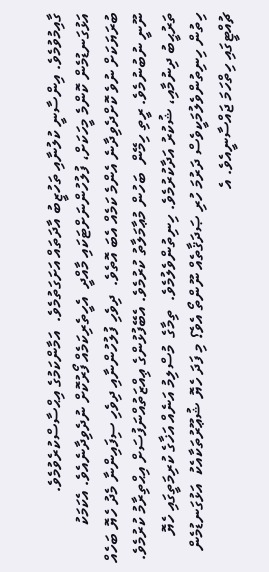ގާއިމުވުމެވެ. އިންސާނީ ކުލުނާއި ތަހުޒީބު އާދަތައް އަށަގަތުމެވެ.  އަމާންކަމުގެ އިޙްސާސްކުރެވުމެވެ.
އަޅުގަނޑުމެން ކޮންމެ މީހަކަށް، ފުލުހުންނަށްޓަކައި މާއްދީ  އެހީތެރިކަމެއް ފޯރުކޮށް ނުދެވިދާނެއެވެ. އެކަމަކު ބުރަޔަކަށް ނުވެ ކޮށްދެވިދާނެ އެންމެ ކަމެއް އެބަ އޮތެވެ.  ދިވެހި ފުލުހުންނާއި ދިވެހި ސިފައިންނާ މެދު ހެޔޮ ބަހެއް ނޫނީ ނުބުނުމެވެ. ރީތި ހިމޭން  ބަހުން މުޢާމަލާތު ކުރުމެވެ. އެބޭފުޅުންގެ ޢިއްޒަތުއްނަފުސަށް އިޙްތިރާމު ކުރުމެވެ. ތަރުޙީބު ދިނުމާއި، ޝުކުރު އަދާކުރުމެވެ. ހިނިތުންވެލުމެވެ.  ތިމާގެ  މުސްލިމު އަނެއް އަޚާގެ ކުރިމަތީގައި ހެޔޮ ހިތުން ހިނިތުންވެލުމަކީވެސް ދަރުމަ ހުރި ޞަދަޤާތެއް ނޫންތޯ އެވެ؟ މި ފަދަ ހެޔޮ ޝުޢޫރުތަކާއެކު  އަޅުގަނޑުމެން ޗުއްޓީގައި ހިތްހަމަ ޖައްސާނީއެވެ. އެ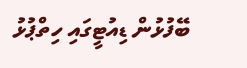ބޭފުޅުން ޑިއުޓީގައި ހިތްޕުޅު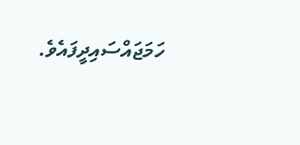ހަމަޖައްސައިދީފައެވެ.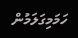ހަމަމިގަލަމުން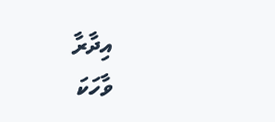އިދާރާ
ވާހަކަ